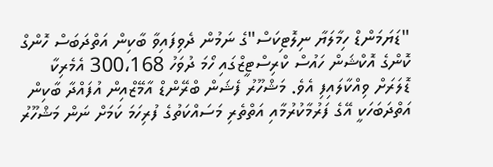"ޑަޔަމަންޑް ހިމާލަޔާ ނިލޮޓިކަސް"ގެ ނަމުން ދެވިފައިވާ ބާކިން އަތްދަބަސް ހޮންގް ކޮންގެ އޮކްޝަން ހައުސް ކްރިސްޓީޒްގައި ހޯމަ ދުވަހު 300،168 އެމެރިކާ ޑޮލަރަށް ވިއްކާލައިފި އެވެ. މަޝްހޫރު ފެޝަން ބްރޭންޑް އާމޭޒްއިން އުފައްދާ ބާކިން އަތްދަބަހަކީ އޭގެ ފަރުމާކުރުމާއި އަތްތެރި މަސައްކަތުގެ ފުރިހަމަ ކަމަށް ނަން މަޝްހޫރު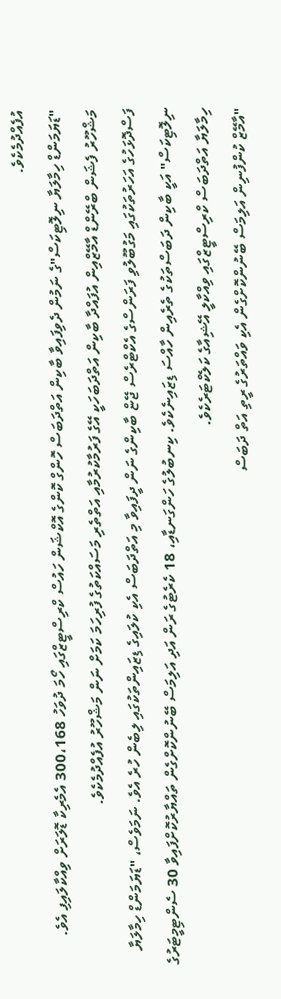އުފެއްދުމެކެވެ.
"ޑަޔަމަންޑް ހިމާލަޔާ ނިލޮޓިކަސް"ގެ ނަމުން ދެވިފައިވާ ބާކިން އަތްދަބަސް ހޮންގް ކޮންގެ އޮކްޝަން ހައުސް ކްރިސްޓީޒްގައި ހޯމަ ދުވަހު 300،168 އެމެރިކާ ޑޮލަރަށް ވިއްކާލައިފި އެވެ. މަޝްހޫރު ފެޝަން ބްރޭންޑް އާމޭޒްއިން އުފައްދާ ބާކިން އަތްދަބަހަކީ އޭގެ ފަރުމާކުރުމާއި އަތްތެރި މަސައްކަތުގެ ފުރިހަމަ ކަމަށް ނަން މަޝްހޫރު އުފެއްދުމެކެވެ.
ފަސްދޮޅަހުގެ އަހަރުތަކުގައި މަގުބޫލުވި ފަރަންސްގެ އެކްޓްރެސް ޖޭޏް ބާކިންގެ ނަން ދީފައިވާ މި އަތްދަބަސް އެކި ކުލައިގެ ޑިޒައިންތަކުގައި ލިބެން ހުރެ އެވެ. ނަމަވެސް، "ޑަޔަމަންޑް ހިމާލަޔާ ނިލޮޓިކަސް" އަކީ ބާކިން ދަބަސްތަކުގެ ތެރެއިން ހާއްސަ ޑިޒައިނެކެވެ. ކިނބުލުގެ ހަންގަނޑާއި، 18 ކެރެޓުގެ ރަން އަދި އަލިމަސް ބޭނުންކޮށްގެން ތައްޔާރުކޮށްފައިވާ 30 ސެންޓިމީޓަރުގެ ހިމާލަޔާ އަތްދަބަސް ކްރިސްޓީޒްގައި ވިއްކާލީ އޭޝިއާގެ ކަލެކްޓަރެކެވެ.
"އާމޭޒް ކުންފުނިން އަލިމަސް ބޭނުންކޮށްގެން އެކި ވައްތަރުގެ ރީތި އަތް ދަބަސް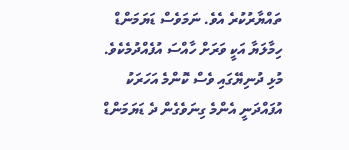ތައްޔާރުކުރެ އެވެ. ނަމަވެސް ޑަޔަމަންޑް ހިމާލަޔާ އަކީ ވަރަށް ހާއްސަ އުފެއްދުމެކެވެ. މުޅި ދުނިޔޭގައި ވެސް ކޮންމެ އަހަރަކު އުފައްދަނީ އެންމެ ގިނަވެގެން ދެ ޑަޔަމަންޑް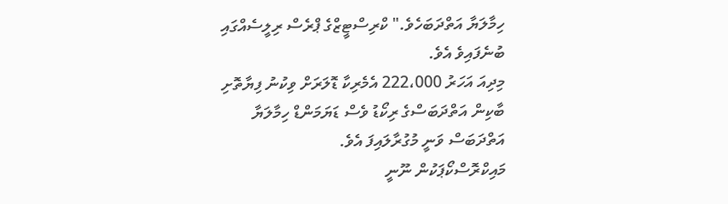ހިމާލަޔާ އަތްދަބަހެވެ." ކްރިސްޓީޒްގެ ޕްރެސް ރިލީސެއްގައި ބުނެފައިވެ އެވެ.
މިދިއަ އަހަރު 222،000 އެމެރިކާ ޑޮލަރަށް ވިކުނު ފިޔާތޮށި ބާކިން އަތްދަބަސްގެ ރިކޯޑު ވެސް ޑަޔަމަންޑް ހިމާލަޔާ އަތްދަބަސް ވަނީ މުގުރާލައިފަ އެވެ.
މައިކްރޮސްކޯޕަކުން ނޫނީ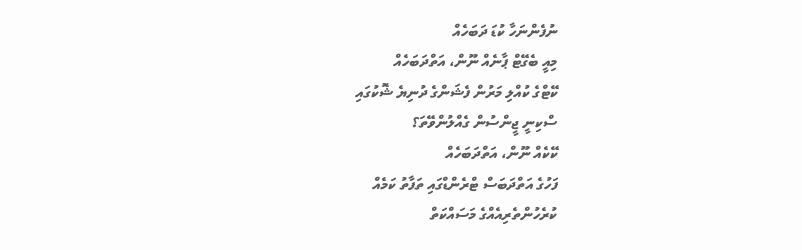ނުފެންނަހާ ކުޑަ ދަބަހެއް
މިއީ ބެގޭޓް ޕާނެއް ނޫން، އަތްދަބަހެއް
ކޭޓްގެ ކުއްލި މަރުން ފެޝަންގެ ދުނިޔެ ޝޮކުގައި
ސްކިނީ ޖީންސުން ގެއްލުންވޭތަ؟
ކޭކެއް ނޫން، އަތްދަބަހެއް
ފަހުގެ އަތްދަބަސް ޓްރެންޑްގައި ތަފާތު ކަމެއް
ކުރެހުންތެރިއެއްގެ މަސައްކަތް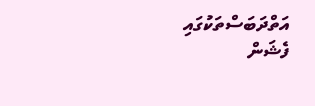އަތްދަބަސްތަކުގައި
ފެޝަން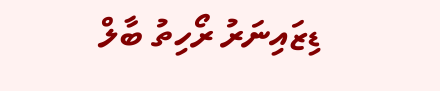ޑިޒައިނަރު ރޯހިތު ބާލް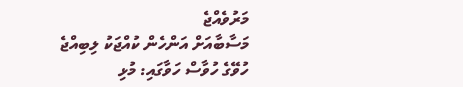މަރުވެއްޖެ
މަސާބާއަށް އަންހެން ކުއްޖަކު ލިބިއްޖެ
ހުވޭގެ ހުވާސް ހަވާގައި: މުޅި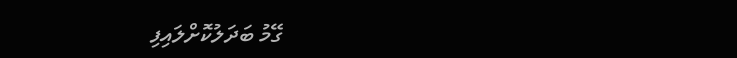ގޭމު ބަދަލުކޮށްލައިފި